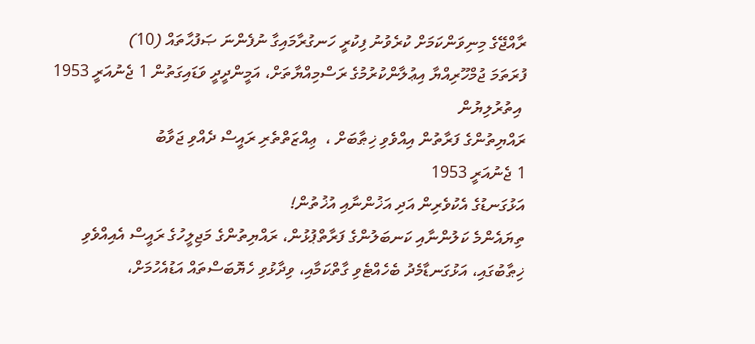ރާއްޖޭގެ މިނިވަންކަމަށް ކުރެވުނު ފިކުރީ ހަނގުރާމައިގާ ނުފެންނަ ޞަފުޙާތައް (10)
ފުރަތަމަ ޖުމްހޫރިއްޔާ އިޢުލާންކުރުމުގެ ރަސްމިއްޔާތަށް، އަމީންދީދީ ވަޑައިގަތުން 1 ޖެނުއަރީ 1953
 އިތުރުލިޔުން
ރައްޔިތުންގެ ފަރާތުން އިއްވެވި ޚިޠާބަށް ،  ޢިއްޒަތްތެރި ރައީސް ދެއްވި ޖަވާބު
1 ޖެނުއަރީ 1953
އަޅުގަނޑުގެ އެކުވެރިން އަދި އަޚުންނާއި އުޚުތުން!
ތިޔައެންމެ ކަލުންނާއި ކަނބަލުންގެ ފަރާތްޕުޅުން، ރައްޔިތުންގެ މަޖިލީހުގެ ރައީސް އެއިއްވެވި ޚިޠާބުގައި، އަޅުގަނޑާމެދު ބެހެއްޓެވި ގާތްކަމާއި، ވިދާޅުވި ހެޔޮބަސްތައް އަޑުއެހުމަށް،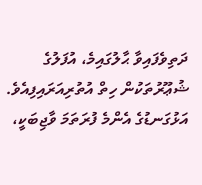ދަތިވެފައިވާ ޙާލުގައިމެ، އުފަލުގެ ޝުޢޫރުތަކުން ހިތް އުތުރިއަރައިފިއެވެ.       އަޅުގަނޑުގެ އެންމެ ފުރަތަމަ ވާޖިބަކީ،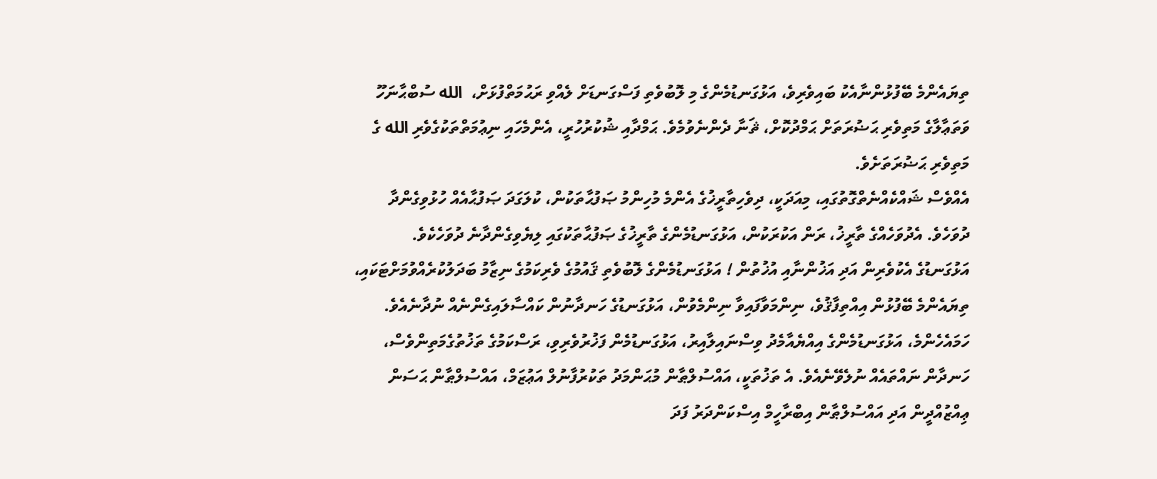ތިޔައެންމެ ބޭފުޅުންނާއެކު ބައިވެރިވެ، އަޅުގަނޑުމެންގެ މި ލޮބުވެތި ފަސްގަނޑަށް ލެއްވި ރަޙުމަތްފުޅަށް،  الله ސުބްޙާނަހޫ ވަތަޢާލާގެ މަތިވެރި ޙަޟުރަތަށް ޙަމްދުކޮށް، ޘަނާ ދެންނެވުމެވެ. ޙަމްދާއި ޝުކުރުހުރީ، އެންމެހައި ނިޢުމަތްތަކުގެވެރި الله ގެ މަތިވެރި ޙަޟުރަތަށެވެ.
އެއްވެސް ޝައްކެއްނެތްގޮތުގައި، މިއަދަކީ، ދިވެހިތާރީޚުގެ އެންމެ މުހިންމު ޞަފުޙާތަކުން، ކުލަގަދަ ޞަފުޙާއެއް ހުޅުވިގެންދާ ދުވަހެވެ. އެދުވަހެއްގެ ތާރީޚު، ރަން އަކުރަކުން، އަޅުގަނޑުމެންގެ ތާރީޚުގެ ޞަފުޙާތަކުގައި ލިޔެވިގެންދާނެ ދުވަހެކެވެ.
އަޅުގަނޑުގެ އެކުވެރިން އަދި އަޚުންނާއި އުޚުތުން ! އަޅުގަނޑުމެންގެ ލޮބުވެތި ޤައުމުގެ ވެރިކަމުގެ ނިޒާމު ބަދަލުކުރެއްވުމަށްޓަކައި،  ތިޔައެންމެ ބޭފުޅުން އިއްތިފާޤުވެ، ނިންމަވާފައިވާ ނިންމެވުން، އަޅުގަނޑުގެ ހަނދާނުން ކައްސާލައިގެންނެއް ނުދާނެއެވެ. ހަމައެހެންމެ، އަޅުގަނޑުމެންގެ އިއްޔެއާމެދު ވިސްނައިލާއިރު، އަޅުގަނޑުމެން ފަޚުރުވެރިވި، ރަސްކަމުގެ ތަޚުތުގެމަތިންވެސް، ހަނދާން ނައްތައެއް ނުލެވޭނެއެވެ. އެ ތަޚުތަކީ، އައްސުލްޠާން މުޙަންމަދު ތަކުރުފާނުލް އަޢުޒަމް، އައްސުލްޠާން ޙަސަން ޢިއްޒުއްދީން އަދި އައްސުލްޠާން އިބްރާހީމް އިސްކަންދަރު ފަދަ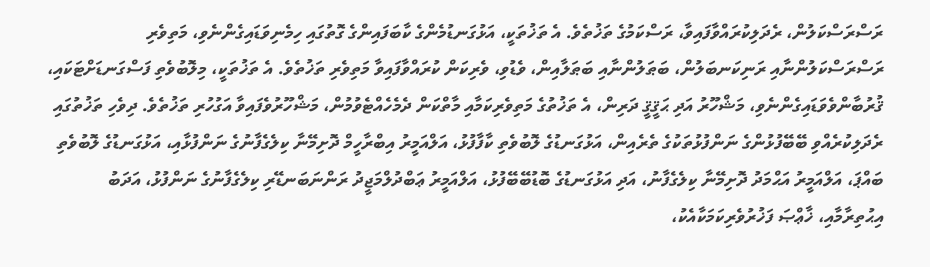ރަސްރަސްކަލުން، ރެދަލިކުރައްވާފައިވާ، ރަސްކަމުގެ ތަޚުތެވެ. އެ ތަޚުތަކީ، އަޅުގަނޑުމެންގެ ކާބަފައިންގެ ގޮތުގައި ހިމެނިވަޑައިގެންނެވި، މަތިވެރި ރަސްރަސްކަލުންނާއި ރަނިކަނބަލުން، ބަޠަލުންނާއި ބަޠަލާއިން، ވެޑުވި، ވެރިކަން ކުރައްވާފައިވާ މަތިވެރި ތަޚުތެވެ. އެ ތަޚުތަކީ، މިލޮބުވެތި ފަސްގަނޑަށްޓަކައި، ޤުރުބާންވެވަޑައިގެންނެވި، މަޝްހޫރު އަދި ޙަޤީޤީ ދަރިން، އެ ތަޚުތުގެ މަތިވެރިކަމާއި މާތްކަން ދެމެހެއްޓެވުމުން، މަޝްހޫރުވެފައިވާ އަގުހުރި ތަޚުތެވެ. ދިވެހި ތަޚުތުގައި ރެދަލިކުރެއްވި ބޭބޭފުޅުންގެ ނަންފުޅުތަކުގެ ތެރެއިން، އަޅުގަނޑުގެ ލޮބުވެތި ކާފާފުޅު، އަލްއަމީރު އިބްރާހީމް ދޮށިމޭނާ ކިލެގެފާނުގެ ނަންފުޅާއި، އަޅުގަނޑުގެ ލޮބުވެތި ބައްޕަ، އަލްއަމީރު އަޙްމަދު ދޮށިމޭނާ ކިލެގެފާނު، އަދި އަޅުގަނޑުގެ ބޮޑުބޭބޭފުޅު، އަލްއަމީރު ޢަބްދުލްމަޖީދު ރަންނަބަނޑޭރި ކިލެގެފާނުގެ ނަންފުޅު، އަދަބު އިޙުތިރާމާއި، ޚާޢްޞަ ފަޚުރުވެރިކަމަކާއެކު،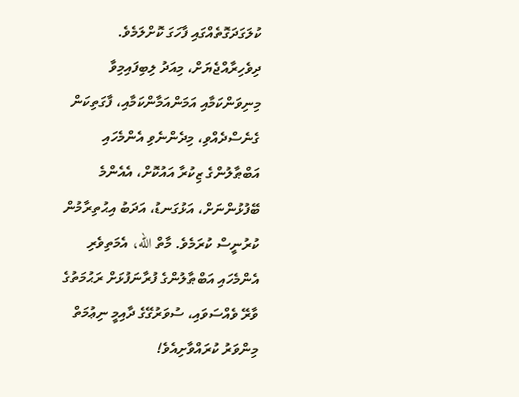ކުލަގަދަގޮތެއްގައި ފާހަގަ ކޮށްލަމެވެ.
ދިވެހިރާއްޖެޔަށް، މިއަދު ލިބިފައިމިވާ މިނިވަންކަމާއި އަމަންއަމާންކަމާއި، ފާގަތިކަން ގެނެސްދެއްވި، މިދެންނެވި އެންމެހައި އަބްޠާލުންގެ ޒިކުރާ އައުކޮށް، އެއެންމެ ބޭފުޅުންނަށް، އަޅުގަނޑު، އަދަބު އިޙުތިރާމުން  ކުރުނީސް ކުރަމެވެ. މާތް الله، އެމަތިވެރި އެންމެހައި އަބްޠާލުންގެ ފުރާނަފުޅަށް ރަޙުމަތުގެ ވާރޭ ވެއްސަވައި، ސުވަރުގޭގެ ދާއިމީ ނިޢުމަތް މިންވަރު ކުރައްވާށިއެވެ!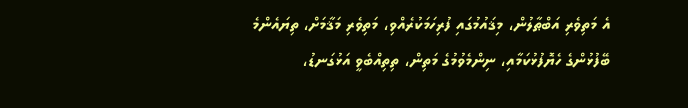އެ މަތިވެރި އަބްޠާލުން، މިޤައުމުގައި ފުރިހަމަކުރެއްވި، މަތިވެރި މަޤާމަށް، ތިޔައެންމެ ބޭފުޅުންގެ ހެޔޮފުޅުކަމާއި، ނިންމެވުމުގެ މަތިން، ތިތިއްބެވީ އަޅުގަނޑު،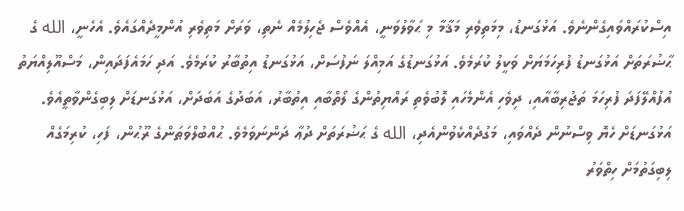އިސްކުރައްވައިގެންނެވެ. އަޅުގަނޑު، މިމަތިވެރި މަޤާމާ މި ޙަވާލުވަނީ، އެއްވެސް ޖެހިލުމެއް ނެތި، ވަރަށް މަތިވެރި އުންމީދެއްގައެވެ. އެހެނީ، الله ގެ ޙާޟުރަތަށް އަޅުގަނޑު ފުރިހަމަޔަށް ވަކީލު ކުރަމެވެ. އަޅުގަނޑުގެ އަމިއްލަ ނަފުސަށް، އަޅުގަނޑު އިތުބާރު ކުރަމެވެ. އަދި ހަމައެފަދައިން، މަސްއޫލިއްޔަތު އުފުއްލޭފަދަ ފުރިހަމަ ތަޖުރިބާއާއި، ދިވެހި އެންމެހައި ލޮބުވެތި ރައްޔިތުންގެ ލޯތްބާއި އިތުބާރު، އަބަދުގެ އަބަދަށް، އަޅުގަނޑަށް ލިބިގެންވާތީއެވެ. އަޅުގަނޑަށް ހެޔޮ ވިސްނުން ދެއްވައި، މަގުދެއްކެވުންއެދި، الله ގެ ޙަޟުރަތަށް ދުޢާ ދަންނަވަމެވެ. ޙުއްބުލްވަޠަންގެ ރޫޙުން، ފަހި، ކުރިމަގެއް ލިބިގަތުމަށް ހިތްވަރު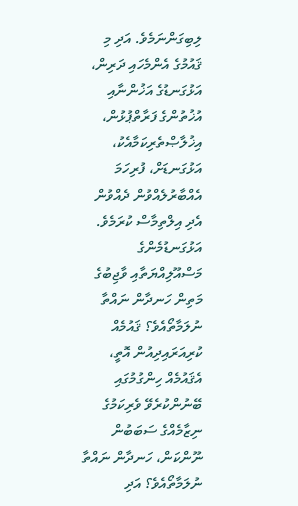ލިބިގަންނަމެވެ. އަދި މި ޤައުމުގެ އެންމެހައި ދަރިން، އަޅުގަނޑުގެ އަޚުންނާއި އުޚުތުންގެ ފަރާތްޕުޅުން، އިޚުލާޞްތެރިކަމާއެކު، އަޅުގަނޑަށް، ފުރިހަމަ އެއްބާރުލެއްވުން ދެއްވުން އެދި އިލްތިމާސް ކުރަމެވެ.
އަޅުގަނޑުމެންގެ މަސްއޫލިއްޔަތާއި ވާޖިބުގެ މަތިން ހަނދާން ނައްތާ ނުލަމާތޯއެވެ؟ ޤައުމެއް ކުރިއަރައިދިއުން އޮތީ، އެޤައުމެއް ހިންގުމުގައި ބޭނުންކުރެވޭ ވެރިކަމުގެ ނިޒާމެއްގެ ސަބަބުން ނޫންކަން، ހަނދާން ނައްތާ ނުލަމާތޯއެވެ؟ އަދި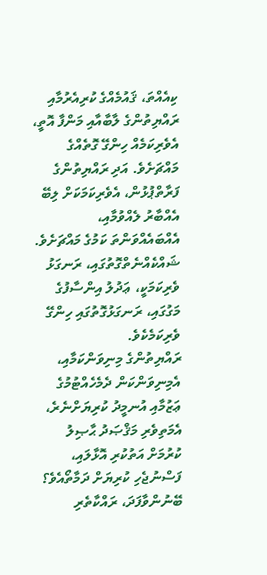ކިއެއްތަ، ޤައުމެއްގެ ކުރިއެރުމާއި ރައްޔިތުންގެ ލާބާއާއި މަންފާ އޮތީ، އެވެރިކަމެއް ހިންގޭ ގޮތެއްގެ މައްޗަށެވެ. އަދި ރައްޔިތުންގެ ފަރާތްޕުޅުން، އެވެރިކަމަކަށް ލިބޭ އެއްބާރު ލެއްވުމާއި، އެއްބައެއްވަންތަ ކަމުގެ މައްޗަށެވެ. ޝައްކެއްނެތްގޮތުގައި، ރަނގަޅު ވެރިކަމަކީ، ޢަދުލު އިންސާފުގެ މަގުގައި، ރަނގަޅުގޮތުގައި ހިންގޭ ވެރިކަމެކެވެ.
ރައްޔިތުންގެ މިނިވަންކަމާއި، އެމިނިވަންކަން ދެމެހެއްޓުމުގެ ޢަޒުމާއި އުނމީދު ކުރިޔަށްނެރެ، އެމަތިވެރި މަޤްޞަދު ޙާޞިލު ކުރުމަށް އަތުކުރި އޮޅާލައި، ފަސްނުޖެހި ކުރިޔަށް ދަމާތޯއެވެ؟ ބޭނުންވާފަދަ، ރައްކާތެރި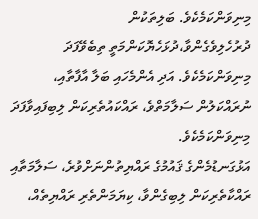މިނިވަންކަމެކެވެ. ބަލިތަކުން ދުރުހެލިވެގެންވާ،ދުޅަހެޔޮކަންމަތީ ތިބެވޭފަދަ މިނިވަންކަމެކެވެ. އަދި އެންމެހައި ބަލާ އާފާތާއި، ނުރައްކަލުން ސަލާމަތްވެ، ރައްކައުތެރިކަން ލިބިފައިވާފަދަ މިނިވަންކަމެކެވެ.
އަޅުގަނޑުމެންގެ ޤައުމުގެ ރައްޔިތުންނަށްވުރެ، ސަލާމަތާއި ރައްކާތެރިކަން ލިބިގެންވާ، ކިޔަމަންތެރި ރައްޔިތެއް،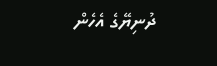ދުނިޔޭގެ އެހެން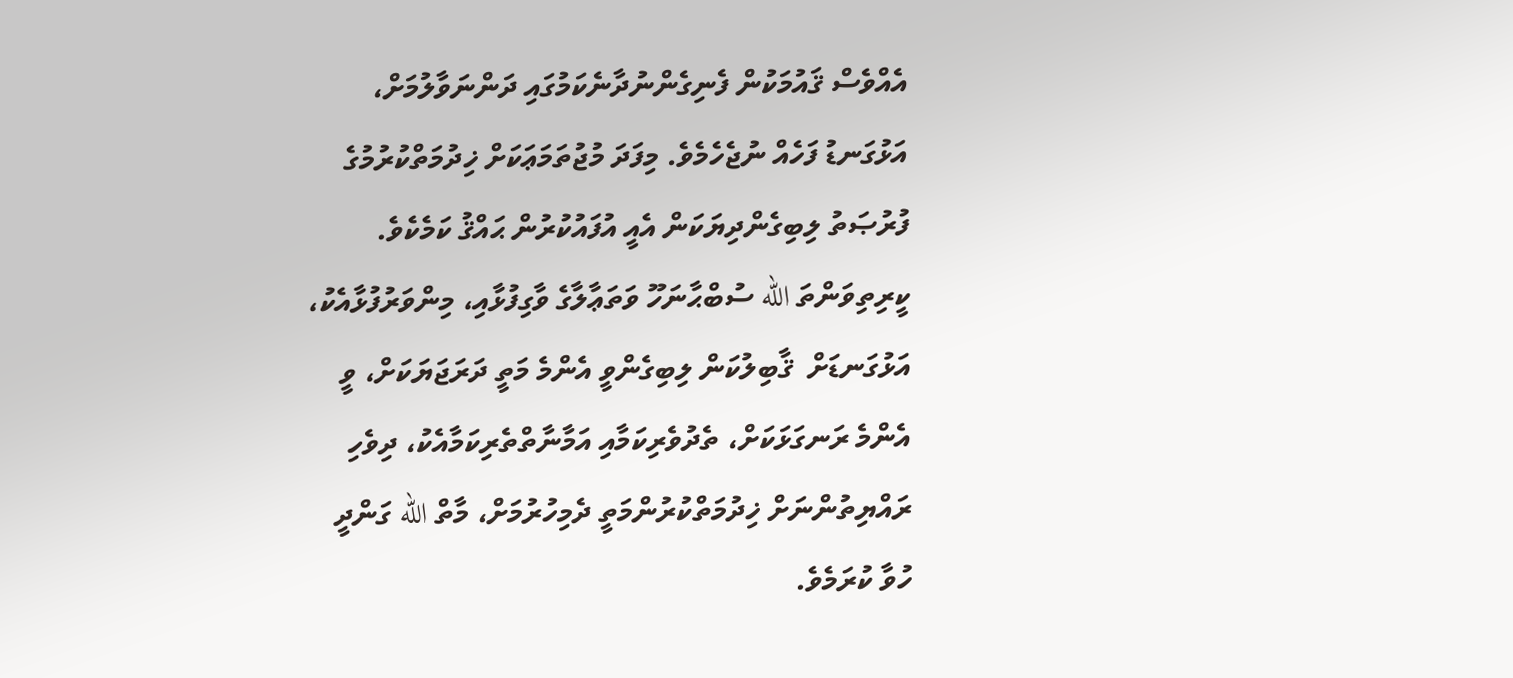އެއްވެސް ޤައުމަކުން ފެނިގެންނުދާނެކަމުގައި ދަންނަވާލުމަށް، އަޅުގަނޑު ފަހެއް ނުޖެހެމެވެ. މިފަދަ މުޖުތަމަޢަކަށް ޚިދުމަތްކުރުމުގެ ފުރުޞަތު ލިބިގެންދިޔަކަން އެއީ އުފައުކުރުން ޙައްޤު ކަމެކެވެ. ކީރިތިވަންތަ الله ސުބްޙާނަހޫ ވަތަޢާލާގެ ވާގިފުޅާއި، މިންވަރުފުޅާއެކު، އަޅުގަނޑަށް  ޤާބިލުކަން ލިބިގެންވީ އެންމެ މަތީ ދަރަޖަޔަކަށް، ވީ އެންމެ ރަނގަޅަކަށް، ތެދުވެރިކަމާއި އަމާނާތްތެރިކަމާއެކު، ދިވެހި ރައްޔިތުންނަށް ޚިދުމަތްކުރުންމަތީ ދެމިހުރުމަށް، މާތް الله ގަންދީ ހުވާ ކުރަމެވެ.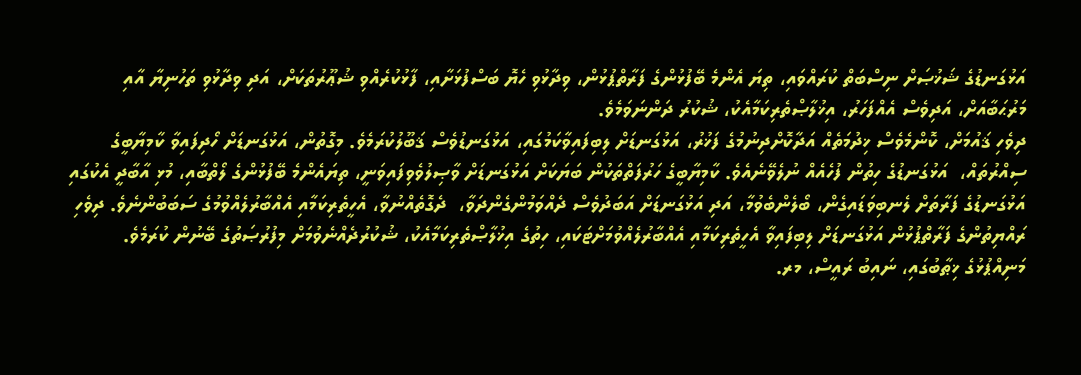އަޅުގަނޑުގެ ޝަޚުޞަށް ނިސްބަތް ކުރައްވައި، ތިޔަ އެންމެ ބޭފުޅުންގެ ފަރާތްޕުޅުން، ވިދާޅުވި ހެޔޮ ބަސްފުޅަށާއި، ފާޅުކުރެއްވި ޝުޢޫރުތަކަށް، އަދި ވިދާޅުވި ތަހުނިޔާ އާއި މަރުޙަބާއަށް، އަދިވެސް އެއްފަހަރު، އިޚުލާޞްތެރިކަމާއެކު، ޝުކުރު ދަންނަވަމެވެ.
ދިވެހި ޤައުމަށް، ކޮންމެވެސް ޚިދުމަތެއް އަދާކޮށްދިނުމުގެ ފަޚުރު، އަޅުގަނޑަށް ލިބިފައިވާކަމުގައި، އަޅުގަނޑުވެސް ޤަބޫލުކުރަމެވެ. މިގޮތުން، އަޅުގަނޑަށް ހޯދިފައިވާ ކާމިޔާބީގެ ސިއްރުތައް،  އަޅުގަނޑުގެ ހިތުން ފުހެއެއް ނުލެވޭނެއެވެ. ކާމިޔާބީގެ ހަރުފަތްތަކުން ބަޔަކަށް އަޅުގަނޑަށް ވާޞިލުވެވިފައިވަނީ، ތިޔައެންމެ ބޭފުޅުންގެ ލޯތްބާއި، މުޅި އާބާދީ އެކުގައި އަޅުގަނޑުގެ ފަރާތަށް ލެނބިވަޑައިގެން، ބޯލެންބެވުމާ، އަދި އަޅުގަނޑަށް އަބަދުވެސް ދެއްވަމުންގެންދަވާ،  ދެގޮތެއްނުވާ، އެހީތެރިކަމާއި އެއްބާރުލެއްވުމުގެ ސަބަބުންނެވެ. ދިވެހި ރައްޔިތުންގެ ފަރާތްޕުޅުން އަޅުގަނޑަށް ލިބިފައިވާ އެހީތެރިކަމާއި އެއްބާރުލެއްވުމަށްޓަކައި، ހިތުގެ އިޚުލާޞްތެރިކަމާއެކު، ޝުކުރުދެއްނެވުމަށް މިފުރުޞަތުގެ ބޭނުން ކުރަމެވެ.
މަނިއްޕުޅުގެ ޚިޠާބުގައި، ނައިބު ރައީސް، މރ.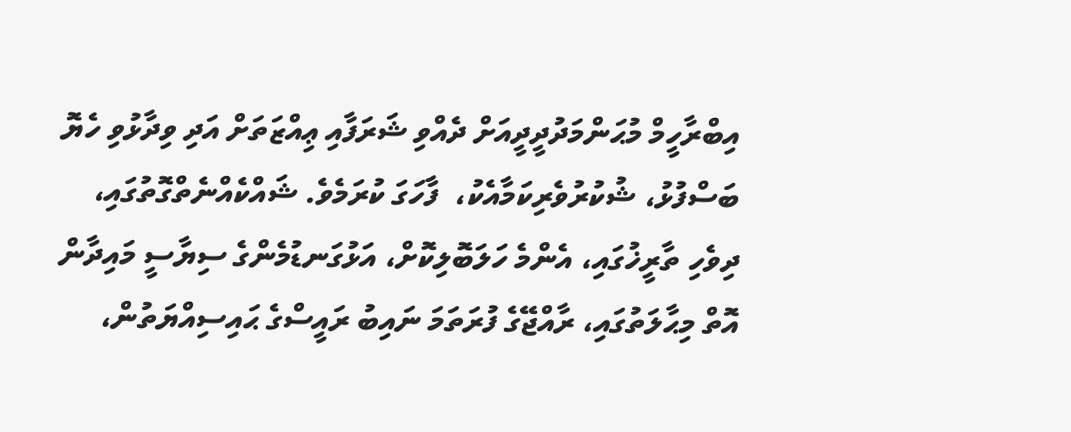އިބްރާހީމް މުޙަންމަދުދީދީއަށް ދެއްވި ޝަރަފާއި ޢިއްޒަތަށް އަދި ވިދާޅުވި ހެޔޮ ބަސްފުޅު، ޝުކުރުވެރިކަމާއެކު،  ފާހަގަ ކުރަމެވެ. ޝައްކެއްނެތްގޮތުގައި، ދިވެހި ތާރީޚުގައި، އެންމެ ހަލަބޮލިކޮށް، އަޅުގަނޑުމެންގެ ސިޔާސީ މައިދާން އޮތް މިޙާލަތުގައި، ރާއްޖޭގެ ފުރަތަމަ ނައިބު ރައީސްގެ ޙައިސިއްޔަތުން،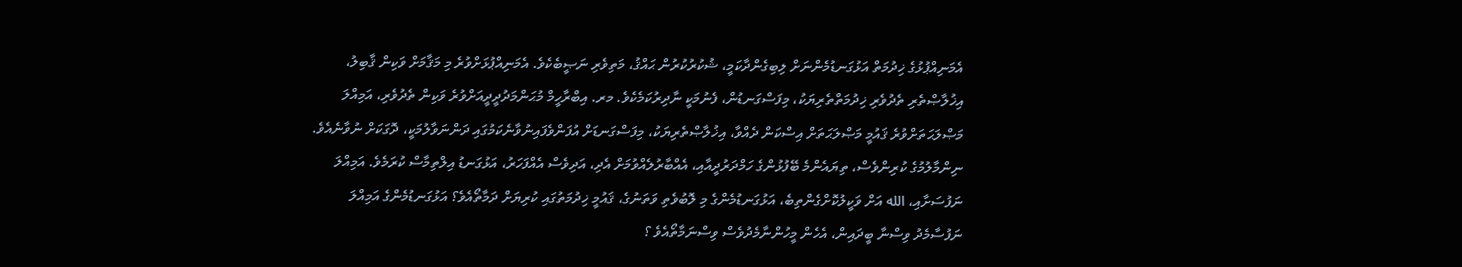އެމަނިއްޕުޅުގެ ޚިދުމަތް އަޅުގަނޑުމެންނަށް ލިބިގެންދާކަމީ، ޝުކުރުކުރުން ޙައްޤު، މަތިވެރި ނަޞީބެކެވެ. އެމަނިއްޕުޅަށްވުރެ މި މަޤާމަށް ވަކިން ޤާބިލު، އިޚުލާޞްތެރި ތެދުވެރި ޚިދުމަތްތެރިޔަކު، މިފަސްގަނޑުން، ފެނުމަކީ ނާދިރުކަމެކެވެ. މރ. އިބްރާހީމް މުޙަންމަދުދީދީއަށްވުރެ ވަކިން ތެދުވެރި، އަމިއްލަ މަޞްލަޙަތަށްވުރެ ޤައުމީ މަޞްލަޙަތަށް އިސްކަން ދެއްވާ، އިޚުލާޞްތެރިޔަކު، މިފަސްގަނޑަށް އުފަންވެފައިނުވާނެކަމުގައި ދަންނަވާލުމަކީ، ދޮގަކަށް ނުވާނެއެވެ.
ނިންމާލުމުގެ ކުރިންވެސް، ތިޔައެންމެ ބޭފުޅުންގެ ހަމްދަރުދީއާއި، އެއްބާރުލެއްވުމަށް އެދި، އަދިވެސް އެއްފަހަރު، އަޅުގަނޑު އިލްތިމާސް ކުރަމެވެ. އަމިއްލަ ނަފުސަށާއި، الله އަށް ވަކީލުކޮށްގެންތިބެ، އަޅުގަނޑުމެންގެ މި ލޮބުވެތި ވަތަނުގެ، ޤައުމީ ޚިދުމަތުގައި ކުރިޔަށް ދަމާތޯއެވެ؟ އަޅުގަނޑުމެންގެ އަމިއްލަ ނަފުސާމެދު ވިސްނާ ބީދައިން، އެހެން މީހުންނާމެދުވެސް ވިސްނަމާތޯއެވެ ؟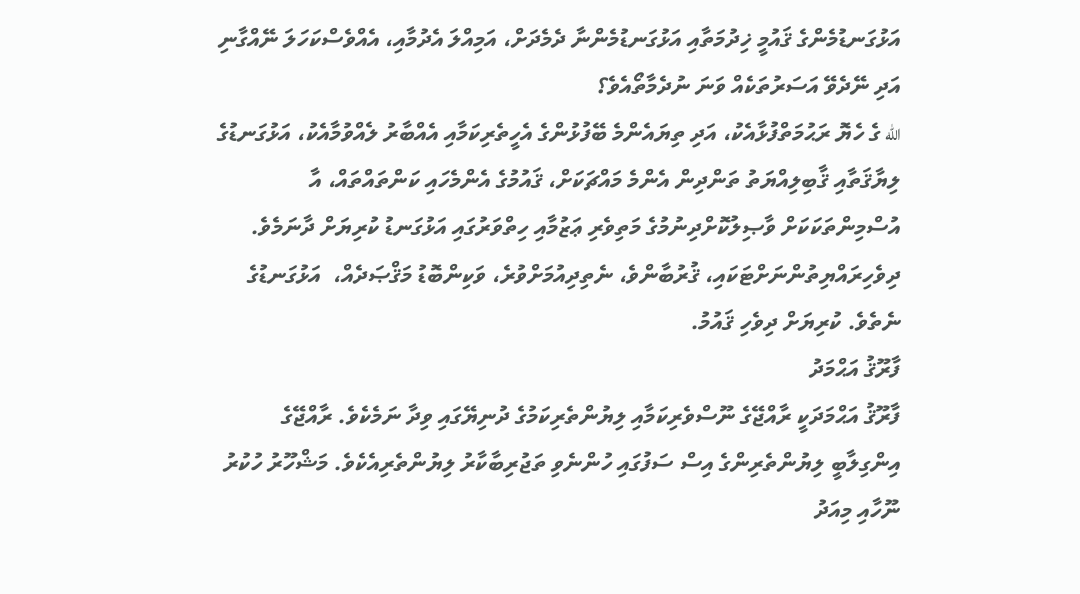އަޅުގަނޑުމެންގެ ޤައުމީ ޚިދުމަތާއި އަޅުގަނޑުމެންނާ ދެމެދަށް، އަމިއްލަ އެދުމާއި، އެއްވެސްކަހަލަ ނޭއްގާނި އަދި ނޭދެވޭ އަސަރުތަކެއް ވަނަ ނުދެމާތޯއެވެ؟
الله ގެ ހެޔޮ ރަޙުމަތްފުޅާއެކު، އަދި ތިޔައެންމެ ބޭފުޅުންގެ އެހީތެރިކަމާއި އެއްބާރު ލެއްވުމާއެކު، އަޅުގަނޑުގެ ލިޔާޤަތާއި ޤާބިލިއްޔަތު ތަންދިން އެންމެ މައްޗަކަށް، ޤައުމުގެ އެންމެހައި ކަންތައްތައް، އާ އުސްމިންތަކަކަށް ވާޞިލުކޮށްދިނުމުގެ މަތިވެރި ޢަޒުމާއި ހިތްވަރުގައި އަޅުގަނޑު ކުރިޔަށް ދާނަމެވެ. ދިވެހިރައްޔިތުންނަށްޓަކައި، ޤުރުބާންވެ، ނެތިދިއުމަށްވުރެ، ވަކިންބޮޑު މަޤްޞަދެއް،  އަޅުގަނޑުގެ ނެތެވެ. ކުރިޔަށް ދިވެހި ޤައުމު.
ފާރޫޤު އަޙްމަދު
ފާރޫޤު އަޙްމަދަކީ ރާއްޖޭގެ ނޫސްވެރިކަމާއި ލިޔުންތެރިކަމުގެ ދުނިޔޭގައި ވިދާ ނަމެކެވެ. ރާއްޖޭގެ އިންގިލާބީ ލިޔުންތެރިންގެ އިސް ސަފުގައި ހުންނެވި ތަޖުރިބާކާރު ލިޔުންތެރިއެކެވެ. މަޝްހޫރު ހުކުރު ނޫހާއި މިއަދު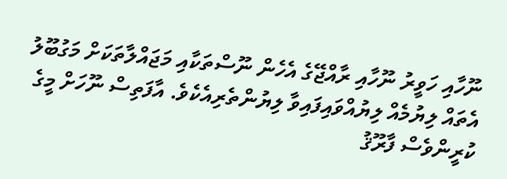ނޫހާއި ހަވީރު ނޫހާއި ރާއްޖޭގެ އެހެން ނޫސްތަކާއި މަޖައްލާތަކަށް މަގުބޫލު އެތައް ލިޔުމެއް ލިޔުއްވައިފައިވާ ލިޔުންތެރިއެކެވެ. އާފަތިސް ނޫހަށް މީގެ ކުރީންވެސް ފާރޫޤު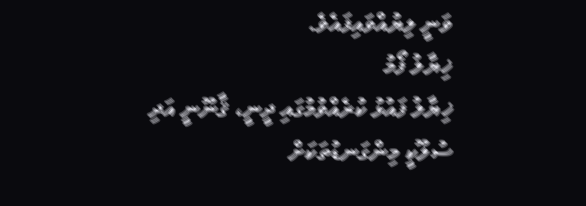ވަނީ ލިޔުއްވައިފައެވެ.
ޚިޔާލު ފޯމު
ޚިޔާލު ފައުޅު ކުރެއްވުމުގައި ދީނީ، ޤާނޫނީ އަދި ސުލޫކީ މިންގަނޑުތަކަށް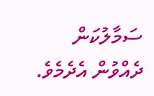ސަމާލުކަން ދެއްވުން އެދެމެވެ.